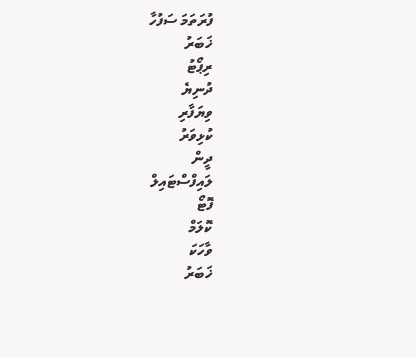ފުރަތަމަ ސަފުހާ
ޚަބަރު
ރިޕޯޓު
ދުނިޔެ
ވިޔަފާރި
ކުޅިވަރު
ދީން
ލައިފްސްޓައިލް
ފޮޓޯ
ކޮލަމް
ވާހަކަ
ޚަބަރު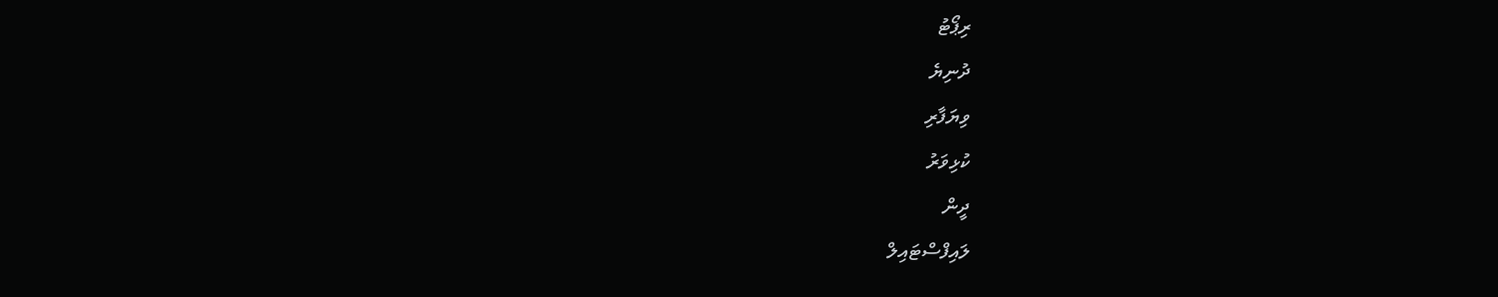ރިޕޯޓު
ދުނިޔެ
ވިޔަފާރި
ކުޅިވަރު
ދީން
ލައިފްސްޓައިލް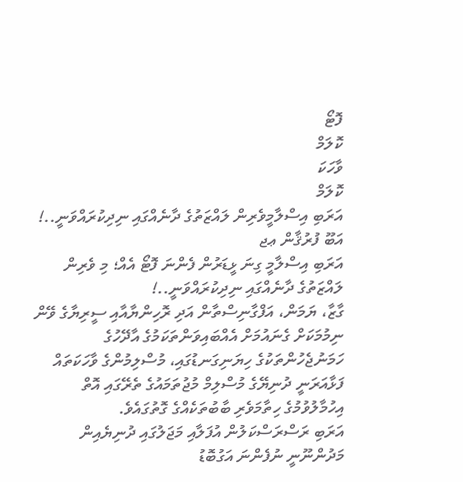ފޮޓޯ
ކޮލަމް
ވާހަކަ
ކޮލަމް
އަރަބި އިސްލާމީވެރިން ލައްޒަތުގެ ދާނެއްގައި ނިދިކުރައްވަނީ..!
އަބޫ ފުރުޤާން ޢޖ
އަރަބި އިސްލާމީ ގިނަ ޅީޑަރުން ފެންނަ ފޮޓޯ އެއް؛ މި ވެރިން ލައްޒަތުގެ ދާނެއްގައި ނިދިކުރައްވަނީ..!
ގާޒާ، ޔަމަން، އަފްގާނިސްތާން އަދި ރޮހިންޔާއާއި ސީރިޔާގެ ވޭން ނިމުމަކަށް ގެނައުމަށް އެއްބައިވަންތަކަމުގެ އާދޭހުގެ ހަމަނުޖެހުންތަކުގެ ހިޔަނިގަނޑުގައި، މުސްލިމުންގެ ވާހަކަތައް ފަޅާއަރަނީ ދުނިޔޭގެ މުސްލިމް މުޖުތަމައުގެ ތެރޭގައި އޮތް އިހުމާލުވުމުގެ ހިތާމަވެރި ބާބުތަކެއްގެ ގޮތުގައެވެ.
އަރަބި ރަސްރަސްކަލުން އުފަލާއި މަޖަލުގައި ދުނިޔެއިން މަދުންނޫނީ ނުފެންނަ އަގުބޮޑު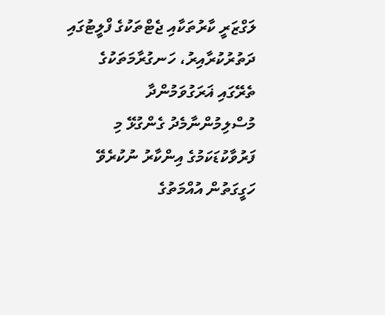ލަގްޒަރީ ކާރުތަކާއި ޖެޓްތަކުގެ ފްލީޓުގައި ދަތުރުކުރާއިރު، ހަނގުރާމަތަކުގެ ތެރޭގައި ޣަރަގުވަމުންދާ މުސްލިމުންނާމެދު ގެންގުޅޭ މި ފަރުވާކުޑަކަމުގެ އިންކާރު ނުކުރެވޭ ހަގީގަތުން އުއްމަތުގެ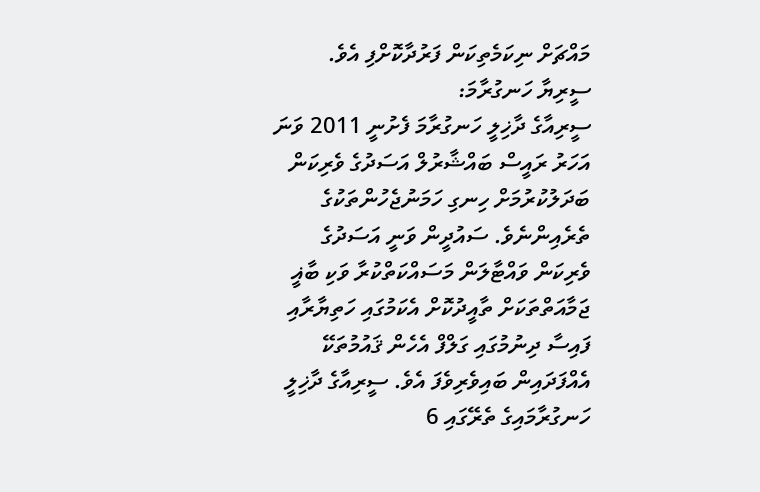މައްޗަށް ނިކަމެތިކަން ފަރުދާކޮށްފި އެވެ.
ސީރިޔާ ހަނގުރާމަ:
ސީރިއާގެ ދާޚިލީ ހަނގުރާމަ ފެށުނީ 2011 ވަނަ އަހަރު ރައީސް ބައްޝާރުލް އަސަދުގެ ވެރިކަން ބަދަލުކުރުމަށް ހިނގި ހަމަނުޖެހުންތަކުގެ ތެރެއިންނެވެ. ސައުދީން ވަނީ އަސަދުގެ ވެރިކަން ވައްޓާލަން މަސައްކަތްކުރާ ވަކި ބާޣީ ޖަމާއަތްތަކަށް ތާއީދުކޮށް އެކަމުގައި ހަތިޔާރާއި ފައިސާ ދިނުމުގައި ގަލްފް އެހެން ޤައުމުތަކޭ އެއްފަދައިން ބައިވެރިވެފަ އެވެ. ސީރިއާގެ ދާޚިލީ ހަނގުރާމައިގެ ތެރޭގައި 6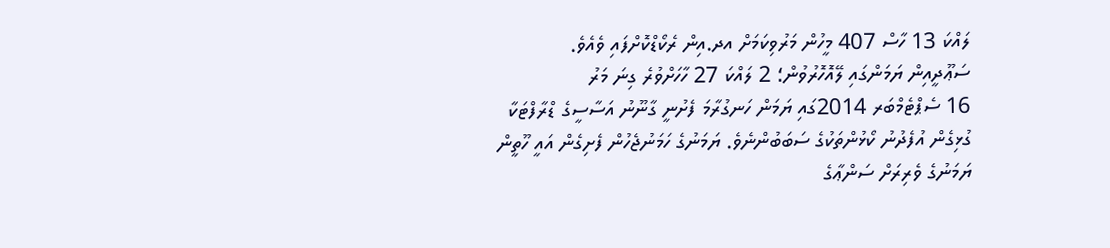ލައްކަ 13 ހާސް 407 މީހުން މަރުވިކަމަށް އދ.އިން ރެކޯޑްކޮށްފައި ވެއެވެ.
ސަޢޫދީއިން ޔަމަންގައި ލޭއޮހޮރުވުން؛ 2 ލައްކަ 27 ހާހަށްވުރެ ގިނަ މަރު
16 ސެޕްޓެމްބަރ 2014ގައި ޔަމަން ހަނގުރާމަ ފެށުނީ ގާނޫނު އަސާސީގެ ޑްރާފްޓަކާ ގުޅިގެން އުފެދުނު ކޯޅުންތަކުގެ ސަބަބުންނެވެ. ޔަމަނުގެ ހަމަނުޖެހުން ފެށިގެން އައީ ހޫތީން ޔަމަނުގެ ވެރިރަށް ސަންޢާގެ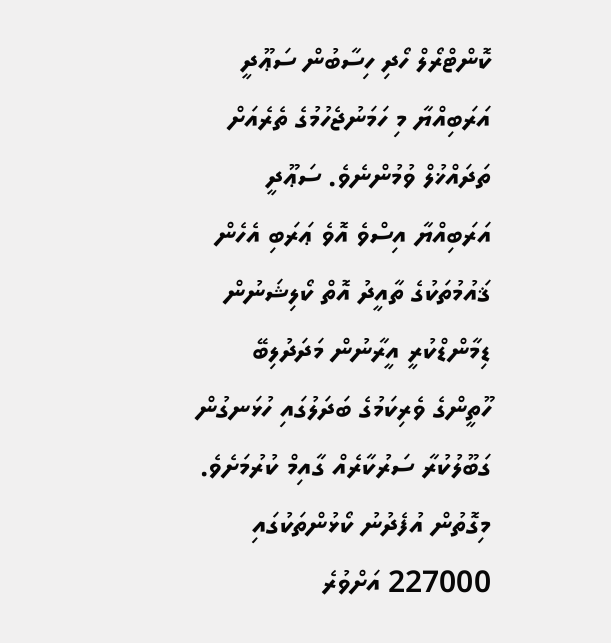ކޮންޓްރޯލް ހޯދި ހިސާބުން ސަޢޫދީ އަރަބިއްޔާ މި ހަމަނުޖެހުމުގެ ތެރެއަށް ތަދައްޚުލް ވުމުންނެވެ. ސަޢޫދީ އަރަބިއްޔާ އިސްވެ އޮވެ ޢަރަބި އެހެން ޤައުމުތަކުގެ ތާއީދު އޮތް ކޯލިޝަނުން ޑިމާންޑްކުރީ އީރާނުން މަދަދުލިބޭ ހޫތީންގެ ވެރިކަމުގެ ބަދަލުގައި ހުޅަނގުން ގަބޫލުކުރާ ސަރުކާރެއް ގާއިމް ކުރުމަށެވެ. މިގޮތުން އުފެދުނު ކޯޅުންތަކުގައި 227000 އަށްވުރެ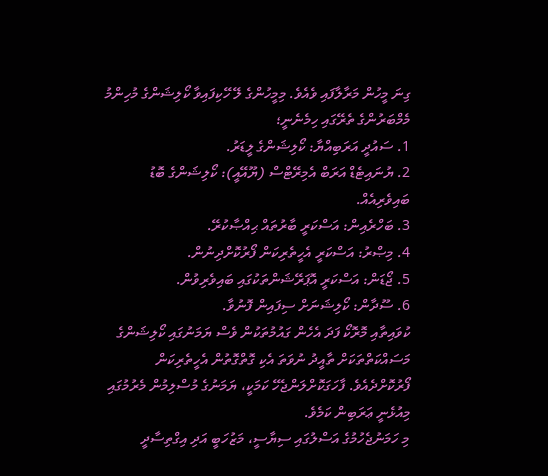ގިނަ މީހުން މަރާލާފައި ވެއެވެ. މިމީހުންގެ ލޭ ހޭކިފައިވާ ކޯލިޝަންގެ މުހިންމު މެމްބަރުންގެ ތެރޭގައި ހިމެނެނީ؛
1. ސައުދީ އަރަބިއްޔާ: ކޯލިޝަންގެ ލީޑަރު.
2. ޔުނައިޓެޑް އަރަބް އެމިރޭޓްސް (ޔޫއޭއީ): ކޯލިޝަންގެ ބޮޑު ބައިވެރިއެއް.
3. ބަހްރެއިން: އަސްކަރީ ބާރުތައް ޙިއްޞާކުރޭ.
4. މިޞްރު: އަސްކަރީ އެހީތެރިކަން ފޯރުކޮށްދިނުން.
5. ޖޯޑަން: އަސްކަރީ އޮޕަރޭޝަންތަކުގައި ބައިވެރިވުން.
6. ސޫދާން: ކޯލިޝަނަށް ސިފައިން ފޮނުވާ.
ކުވައިތާއި މޮރޮކޯ ފަދަ އެހެން ގައުމުތަކުން ވެސް ޔަމަނުގައި ކޯލިޝަންގެ މަސައްކަތްތަކަށް ތާއީދު ނުވަތަ އެކި ގޮތްގޮތުން އެހީތެރިކަން ފޯރުކޮށްދެއެވެ. ފާހަގަކޮށްލަންޖެހޭ ކަމަކީ، ޔަމަނުގެ މުސްލިމުން މެރުމުގައި މިއުޅެނީ ޢަރަބިން ކަމެވެ.
މި ހަމަނުޖެހުމުގެ އަސްލުގައި ސިޔާސީ، މަޒުހަބީ އަދި އިގްތިސާދީ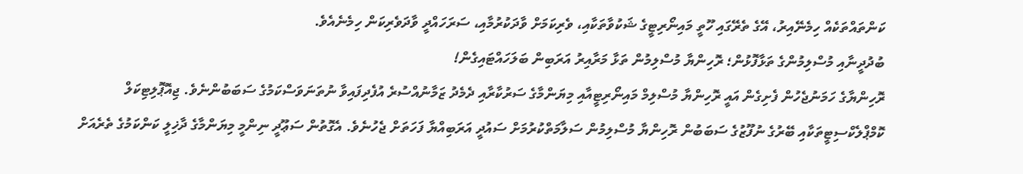ކަންތައްތަކެއް ހިމެނޭއިރު، އޭގެ ތެރޭގައި ހޫތީ މައިނޯރިޓީގެ ޝަކުވާތަކާއި، ވެރިކަމަށް ވާދަކުރުމާއި، ސަރަހައްދީ ވާދަވެރިކަން ހިމެނެއެވެ.
ބުދުދީނާއި މުސްލިމުންގެ ތަޅާފޮޅުން؛ ރޮހިންޔާ މުސްލިމުން ތަޅާ މަރާއިރު އަރަބިން ބަލަހައްޓައިގެން!
ރޮހިންޔާގެ ހަމަނުޖެހުން ފެށިގެން އައީ ރޮހިންޔާ މުސްލިމް މައިނޯރިޓީއާއި މިޔަންމާގެ ސަރުކާރާއި ދެމެދު ޒަމާނުއްސުރެ އުފެދިފައިވާ ނުތަނަވަސްކަމުގެ ސަބަބުންނެވެ. ޖިއޮޕޮލިޓިކަލް ކޮމްޕްލެކްސިޓީތަކާއި ބޭރުގެ ނުފޫޒުގެ ސަބަބުން ރޮހިންޔާ މުސްލިމުން ސަލާމަތްކުރުމަށް ސައުދީ އަރަބިއްޔާ ފަހަތަށް ޖެހުނެވެ. އެގޮތުން ސަޢޫދީ ނިންމީ މިޔަންމާގެ ދާޚިލީ ކަންކަމުގެ ތެރެއަށް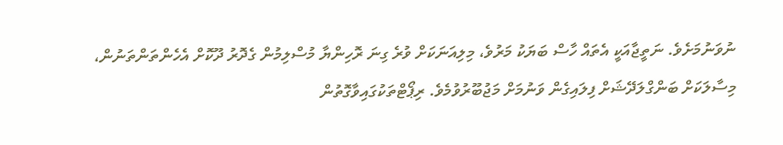ނުވަނުމަށެވެ. ނަތީޖާއަކީ އެތައް ހާސް ބަޔަކު މަރުވެ، މިލިއަނަކަށް ވުރެ ގިނަ ރޮހިންޔާ މުސްލިމުން ގެދޮރު ދޫކޮށް އެހެންތަންތަނުން، މިސާލަކަށް ބަންގްލަދޭޝަށް ފިލައިގެން ވަނުމަށް މަޖުބޫރުވުމެވެ. ރިޕޯޓްތަކުގައިވާގޮތުން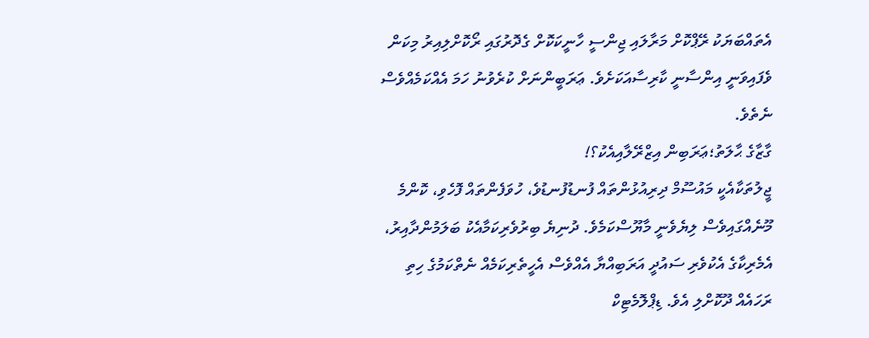އެތައްބަޔަކު ރޭޕްކޮށް މަރާލައި ޖިންސީ ހާނީކަކޮށް ގެދޮރުގައި ރޯކޮށްލިއިރު މިކަން ވެފައިވަނީ އިންސާނީ ކާރިސާއަކަށެވެ. ޢަރަބީންނަށް ކުރެވުނު ހަމަ އެއްކަމެއްވެސް ނެތެވެ.
ގާޒާގެ ޙާލަތު؛ޢަރަބިން އިޒްރޭލާއިއެކު؟!
ޖީލުތަކާއެކީ މައުސޫމް ދިރިއުޅުންތައް ފުނޑުފުނޑުވެ، ހުވަފެންތައް ފޮހެވި، ކޮންމެ މޫނެއްގައިވެސް ލިޔެވެނީ މާޔޫސްކަމެވެ. ދުނިޔެ ބިރުވެރިކަމާއެކު ބަލަމުންދާއިރު، އެމެރިކާގެ އެކުވެރި ސައުދީ އަރަބިއްޔާ އެއްވެސް އެހީތެރިކަމެއް ނެތްކަމުގެ ހިތި ރަހައެއް ދޫކޮށްލި އެވެ. ޑިޕްލޮމެޓިކް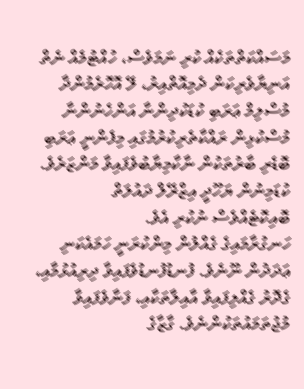މަސައްކަތްތަކެއް ކުރި ނަމަވެސް، ހުއްޓުމެއް ނެތް އަނިޔާވެރިކަން ދެމިއޮތްއިރު، ލޭ އޮހޮރެމުންދާ މުސްލިމް ޢަރަބި ކުޑަކުދިންނާ އަންހެނުންނާ މުސްކުޅިން ރައްކާތެރިކުރުމުގައި މިފެންނީ ޢަރަބި ބޮޑެރި ބާރުތަކުން ނާކާމިޔާބުވެފައިވާ މަންޒަރެވެ. ކުޑަމިނުން ޔަހޫދީ އިޒްރޭލް ދައުލަތް ބޮއިކޮޓެއްވެސް ނުކުރި އެވެ.
ހަނގުރާމައިގެ ގެއްލުން މިންކުރަނީ ހަމައެކަނި ޢަދަދުން ނޫނެވެ. ފުނޑުފުނޑުވެފައިވާ ދިރިއުޅުމާއި، ގެދޮރު ގެއްލިފައިވާ އާއިލާތަކާއި، ފަނާވެފައިވާ މުޖުތަމައުތަކުންނެވެ. ގާޒާގެ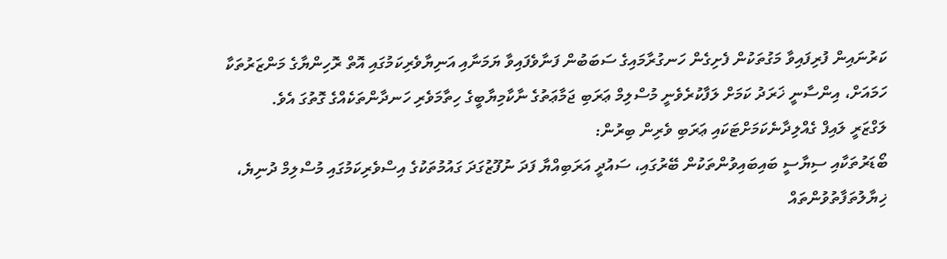ކަރުނައިން ފުރިފައިވާ މަގުތަކުން ފެށިގެން ހަނގުރާމައިގެ ސަބަބުން ފަނާވެފައިވާ ޔަމަނާއި އަނިޔާވެރިކަމުގައި އޮތް ރޮހިންޔާގެ މަންޒަރުތަކާ ހަމައަށް، އިންސާނީ ޚަރަދު ކަމަށް ލަފާކުރެވެނީ މުސްލިމް ޢަރަބި ޖަމާޢަތުގެ ނާކާމިޔާބީގެ ހިތާމަވެރި ހަނދާންތަކެއްގެ ގޮތުގަ އެވެ.
ލަގްޒަރީ ލައިފް ގެއްލިދާނެކަމަށްޓަކައި ޢަރަބި ވެރިން ބިރުން:
ބޯޑަރުތަކާއި ސިޔާސީ ބައިބައިވުންތަކުން ބޭރުގައި، ސައުދީ އަރަބިއްޔާ ފަދަ ނުފޫޒުގަދަ ގައުމުތަކުގެ އިސްވެރިކަމުގައި މުސްލިމް ދުނިޔެ، ޚިޔާލުތަފާތުވުންތައް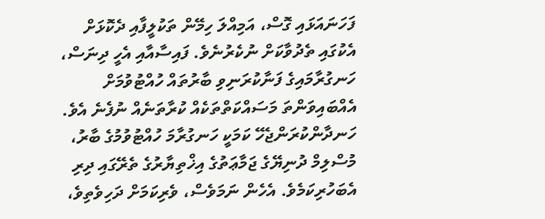ފަހަނައަޅައި ގޮސް، އަމިއްލަ ހިމޭން ތަކުލީފާއި ދެކޮޅަށް އެކުގައި ތެދުވާކަށް ނުކެރުނެވެ. ފައިސާއާއި އެހީ ދިނަސް، ހަނގުރާމައިގެ ފަނާކުރަނިވި ބާރުތައް ހުއްޓުވުމަށް އެއްބައިވަންތަ މަސައްކަތްތަކެއް ކުރާތަނެއް ނުފެނެ އެވެ.
ހަނދާންކުރަންޖެހޭ ކަމަކީ ހަނގުރާމަ ހުއްޓުވުމުގެ ބާރު، މުސްލިމް ދުނިޔޭގެ ޖަމާޢަތުގެ އިޚްތިޔާރުގެ ތެރޭގައި ދިރި އެބަހުރިކަމެވެ. އެހެން ނަމަވެސް، ވެރިކަމަށް ދަހިވެތިވެ،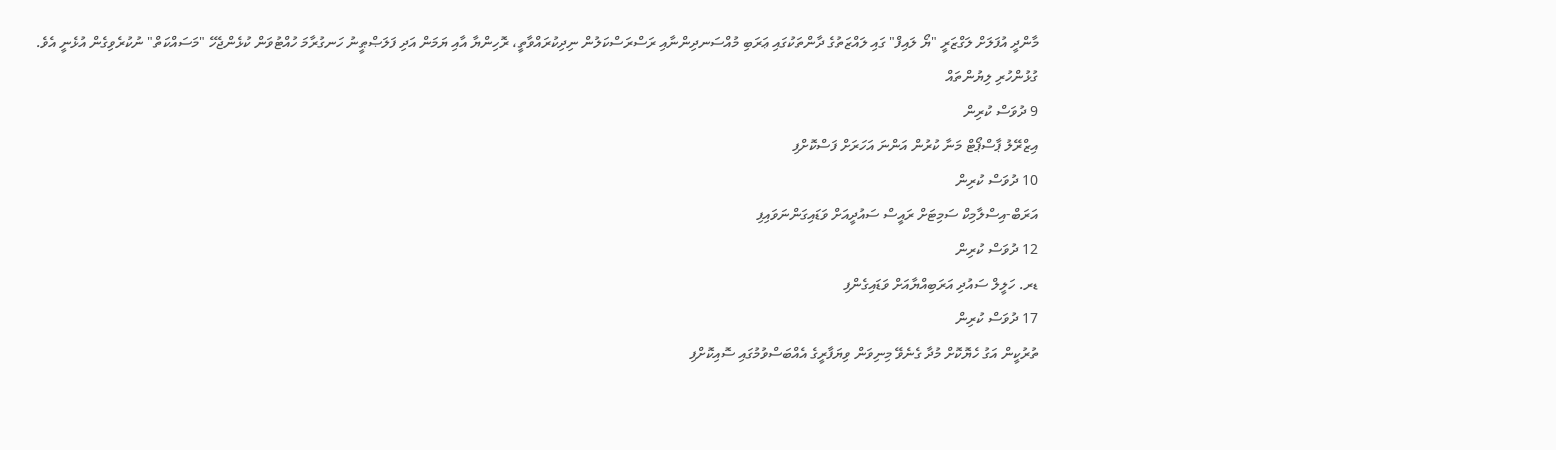މާންދީ އުފަލަށް ލަގްޒަރީ "ޔޯ ލައިފް" ގައި ލައްޒަތުގެ ދާންތަކުގައި ޢަރަބި މުއްސަނދިންނާއި ރަސްރަސްކަލުން ނިދިކުރައްވާތީ، ރޮހިންޔާ އާއި ޔަމަން އަދި ފަލަޞްޠީނު ހަނގުރާމަ ހުއްޓުވަން ކުޅެންޖެހޭ "މަސައްކަތް" ނުކުރެވިގެން އުޅެނީ އެވެ.
ގުޅުންހުރި ލިޔުންތައް
9 ދުވަސް ކުރިން
އިޒްރޭލު ޕާސްޕޯޓް މަނާ ކުރުން އަންނަ އަހަރަށް ފަސްކޮށްފި
10 ދުވަސް ކުރިން
އަރަބް-އިސްލާމިކް ސަމިޓަށް ރައީސް ސައުދީއަށް ވަޑައިގަންނަވައިފި
12 ދުވަސް ކުރިން
ޑރ. ހަލީލް ސައުދި އަރަބިއްޔާއަށް ވަޑައިގެންފި
17 ދުވަސް ކުރިން
ތުރުކީން އަގު ހެޔޮކޮށް މުދާ ގެނެވޭ މިނިވަން ވިޔަފާރީގެ އެއްބަސްވުމުގައި ސޮއިކޮށްފި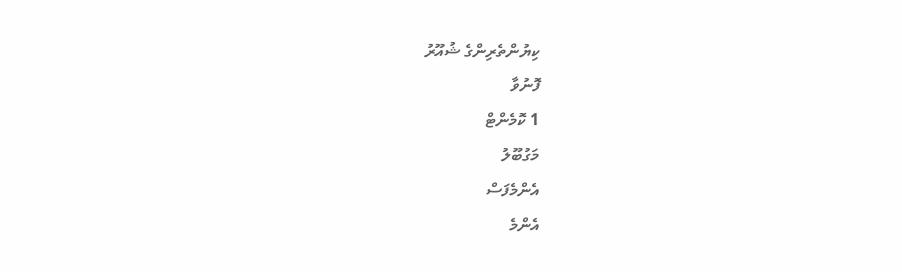ކިޔުންތެރިންގެ ޝުއޫރު
ފޮނުވާ
1 ކޮމެންޓް
މަގުބޫލު
އެންމެފަސް
އެންމެ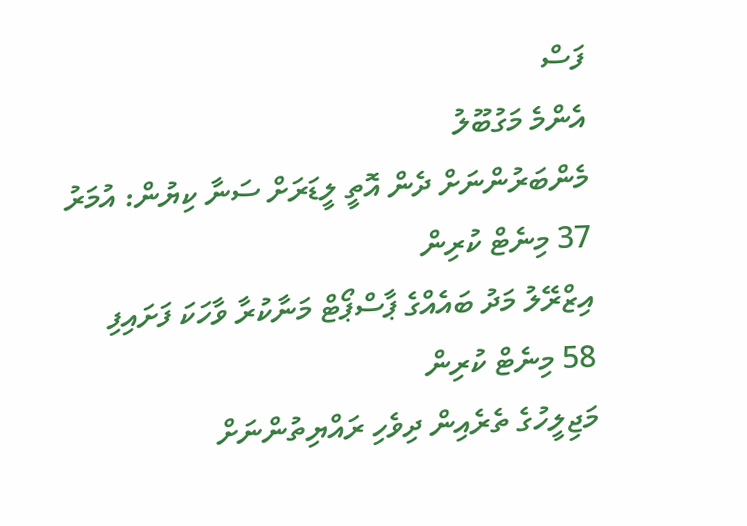ފަސް
އެންމެ މަގުބޫލު
މެންބަރުންނަށް ދެން އޮތީ ލީޑަރަށް ސަނާ ކިޔުން: އުމަރު
37 މިނެޓް ކުރިން
އިޒްރޭލު މަދު ބައެއްގެ ޕާސްޕޯޓް މަނާކުރާ ވާހަކަ ފަށައިފި
58 މިނެޓް ކުރިން
މަޖިލީހުގެ ތެރެއިން ދިވެހި ރައްޔިތުންނަށް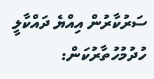ސަރުކާރުން އިއްޔެ ދައްކާލީ ހުދުމުހުތާރުކަން: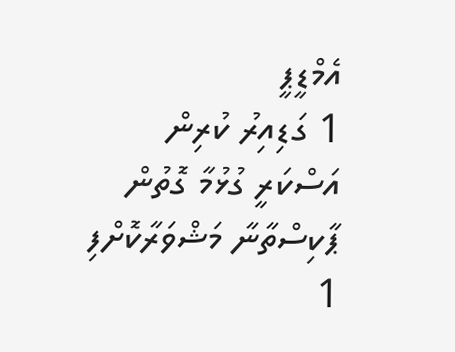އެމްޑީޕީ
1 ގަޑިއިރު ކުރިން
އަސްކަރީ ގުޅުމާ ގޮތުން ޕާކިސްތާނާ މަޝްވަރާކޮށްފި
1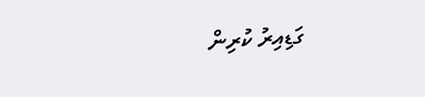ގަޑިއިރު ކުރިން